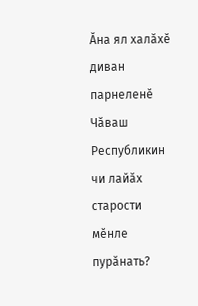Ăна ял халăхĕ диван парнеленĕ
Чăваш Республикин чи лайăх старости мĕнле пурăнать?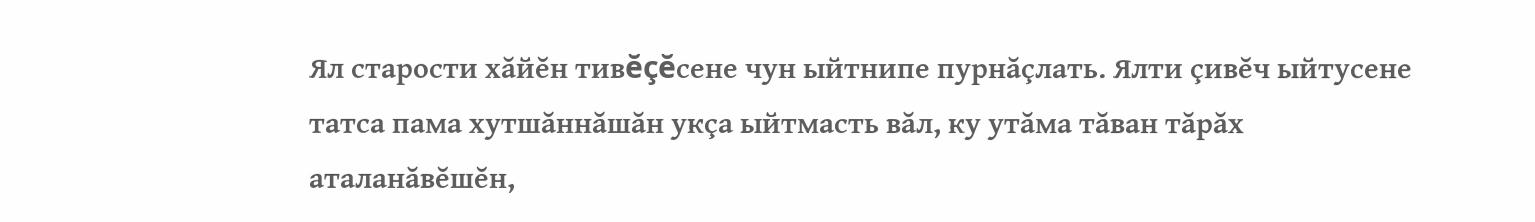Ял старости хăйĕн тивĕçĕсене чун ыйтнипе пурнăçлать. Ялти çивĕч ыйтусене татса пама хутшăннăшăн укçа ыйтмасть вăл, ку утăма тăван тăрăх аталанăвĕшĕн,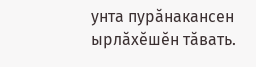унта пурăнакансен ырлăхĕшĕн тăвать.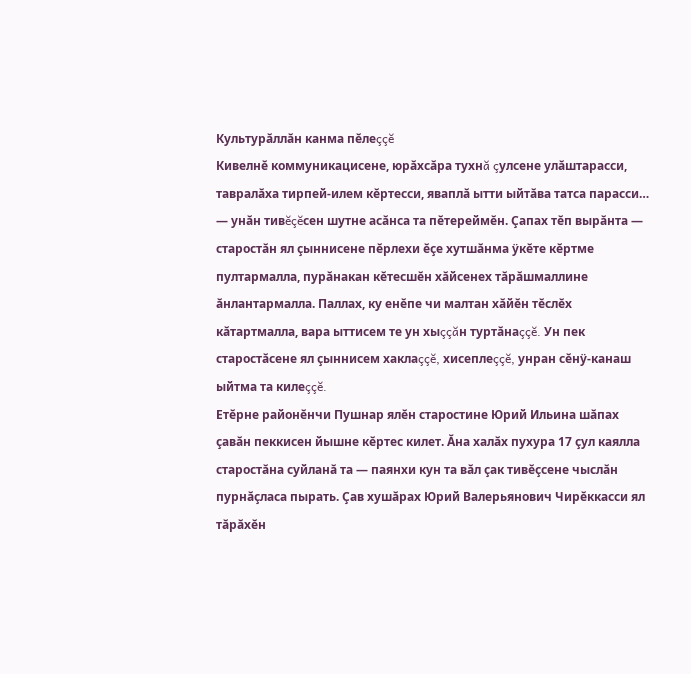Культурăллăн канма пĕлеççĕ
Кивелнĕ коммуникацисене, юрăхсăра тухнă çулсене улăштарасси, тавралăха тирпей-илем кĕртесси, яваплă ытти ыйтăва татса парасси… — унăн тивĕçĕсен шутне асăнса та пĕтереймĕн. Çапах тĕп вырăнта — старостăн ял çыннисене пĕрлехи ĕçе хутшăнма ÿкĕте кĕртме пултармалла, пурăнакан кĕтесшĕн хăйсенех тăрăшмаллине ăнлантармалла. Паллах, ку енĕпе чи малтан хăйĕн тĕслĕх кăтартмалла, вара ыттисем те ун хыççăн туртăнаççĕ. Ун пек старостăсене ял çыннисем хаклаççĕ, хисеплеççĕ, унран сĕнÿ-канаш ыйтма та килеççĕ.
Етĕрне районĕнчи Пушнар ялĕн старостине Юрий Ильина шăпах çавăн пеккисен йышне кĕртес килет. Ăна халăх пухура 17 çул каялла старостăна суйланă та — паянхи кун та вăл çак тивĕçсене чыслăн пурнăçласа пырать. Çав хушăрах Юрий Валерьянович Чирĕккасси ял тăрăхĕн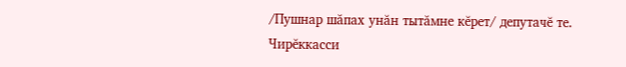/Пушнар шăпах унăн тытăмне кĕрет/ депутачĕ те.
Чирĕккасси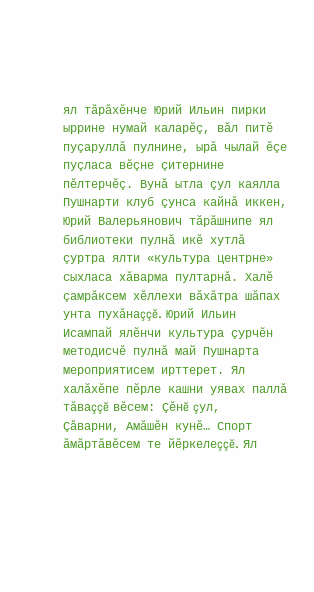ял тăрăхĕнче Юрий Ильин пирки ыррине нумай каларĕç, вăл питĕ пуçаруллă пулнине, ырă чылай ĕçе пуçласа вĕçне çитернине пĕлтерчĕç. Вунă ытла çул каялла Пушнарти клуб çунса кайнă иккен, Юрий Валерьянович тăрăшнипе ял библиотеки пулнă икĕ хутлă çуртра ялти «культура центрне» сыхласа хăварма пултарнă. Халĕ çамрăксем хĕллехи вăхăтра шăпах унта пухăнаççĕ. Юрий Ильин Исампай ялĕнчи культура çурчĕн методисчĕ пулнă май Пушнарта мероприятисем ирттерет. Ял халăхĕпе пĕрле кашни уявах паллă тăваççĕ вĕсем: Çĕнĕ çул, Çăварни, Амăшĕн кунĕ… Спорт ăмăртăвĕсем те йĕркелеççĕ. Ял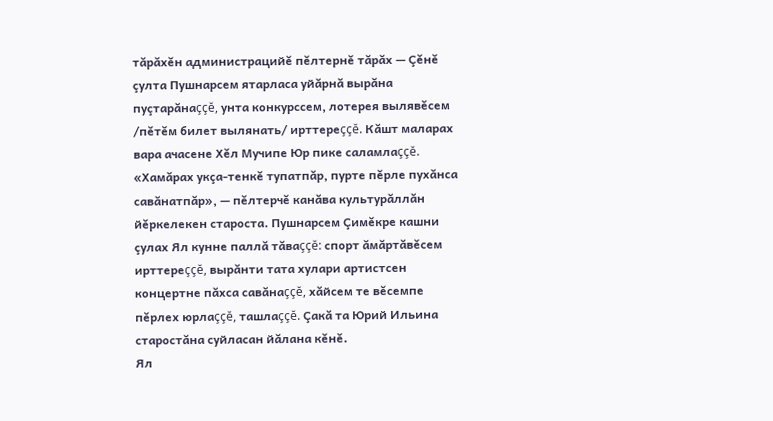тăрăхĕн администрацийĕ пĕлтернĕ тăрăх — Çĕнĕ çулта Пушнарсем ятарласа уйăрнă вырăна пуçтарăнаççĕ, унта конкурссем, лотерея вылявĕсем /пĕтĕм билет вылянать/ ирттереççĕ. Кăшт маларах вара ачасене Хĕл Мучипе Юр пике саламлаççĕ.
«Хамăрах укçа-тенкĕ тупатпăр, пурте пĕрле пухăнса савăнатпăр», — пĕлтерчĕ канăва культурăллăн йĕркелекен староста. Пушнарсем Çимĕкре кашни çулах Ял кунне паллă тăваççĕ: спорт ăмăртăвĕсем ирттереççĕ, вырăнти тата хулари артистсен концертне пăхса савăнаççĕ, хăйсем те вĕсемпе пĕрлех юрлаççĕ, ташлаççĕ. Çакă та Юрий Ильина старостăна суйласан йăлана кĕнĕ.
Ял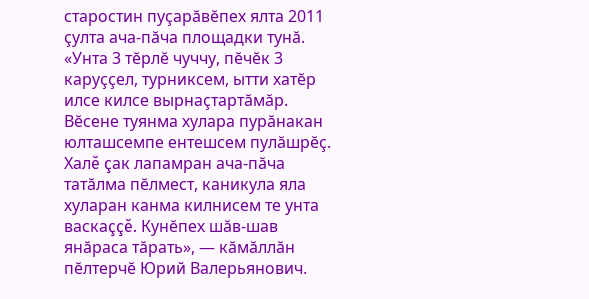старостин пуçарăвĕпех ялта 2011 çулта ача-пăча площадки тунă. «Унта 3 тĕрлĕ чуччу, пĕчĕк 3 каруççел, турниксем, ытти хатĕр илсе килсе вырнаçтартăмăр. Вĕсене туянма хулара пурăнакан юлташсемпе ентешсем пулăшрĕç. Халĕ çак лапамран ача-пăча татăлма пĕлмест, каникула яла хуларан канма килнисем те унта васкаççĕ. Кунĕпех шăв-шав янăраса тăрать», — кăмăллăн пĕлтерчĕ Юрий Валерьянович.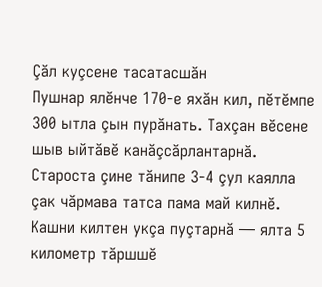Çăл куçсене тасатасшăн
Пушнар ялĕнче 170-е яхăн кил, пĕтĕмпе 300 ытла çын пурăнать. Тахçан вĕсене шыв ыйтăвĕ канăçсăрлантарнă. Староста çине тăнипе 3-4 çул каялла çак чăрмава татса пама май килнĕ. Кашни килтен укçа пуçтарнă — ялта 5 километр тăршшĕ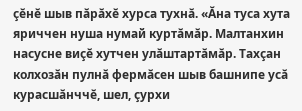çĕнĕ шыв пăрăхĕ хурса тухнă. «Ăна туса хута яриччен нуша нумай куртăмăр. Малтанхин насусне виçĕ хутчен улăштартăмăр. Тахçан колхозăн пулнă фермăсен шыв башнипе усă курасшăнччĕ, шел, çурхи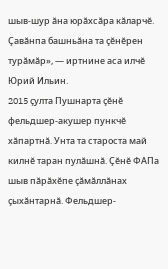шыв-шур ăна юрăхсăра кăларчĕ. Çавăнпа башньăна та çĕнĕрен турăмăр», — иртнине аса илчĕ Юрий Ильин.
2015 çулта Пушнарта çĕнĕ фельдшер-акушер пункчĕ хăпартнă. Унта та староста май килнĕ таран пулăшнă. Çĕнĕ ФАПа шыв пăрăхĕпе çăмăллăнах çыхăнтарнă. Фельдшер-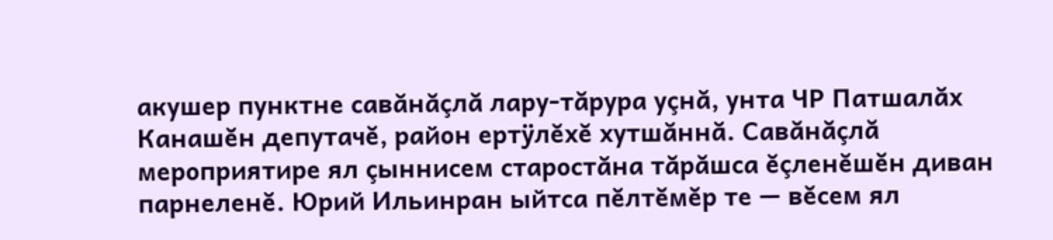акушер пунктне савăнăçлă лару-тăрура уçнă, унта ЧР Патшалăх Канашĕн депутачĕ, район ертÿлĕхĕ хутшăннă. Савăнăçлă мероприятире ял çыннисем старостăна тăрăшса ĕçленĕшĕн диван парнеленĕ. Юрий Ильинран ыйтса пĕлтĕмĕр те — вĕсем ял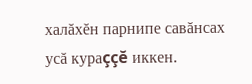халăхĕн парнипе савăнсах усă кураççĕ иккен.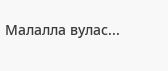Малалла вулас...